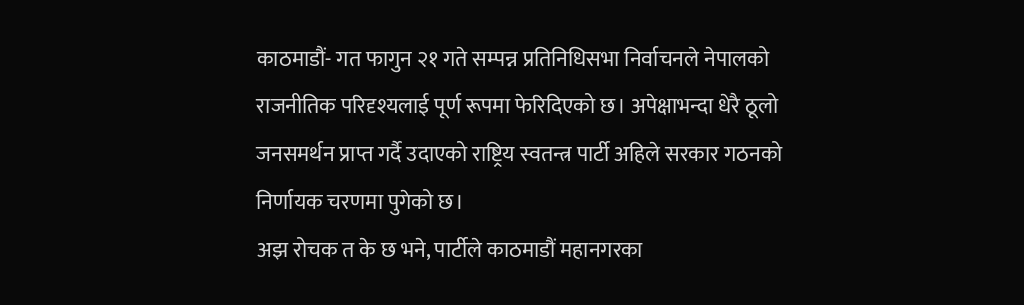काठमाडौं- गत फागुन २१ गते सम्पन्न प्रतिनिधिसभा निर्वाचनले नेपालको राजनीतिक परिदृश्यलाई पूर्ण रूपमा फेरिदिएको छ। अपेक्षाभन्दा धेरै ठूलो जनसमर्थन प्राप्त गर्दै उदाएको राष्ट्रिय स्वतन्त्र पार्टी अहिले सरकार गठनको निर्णायक चरणमा पुगेको छ।
अझ रोचक त के छ भने, पार्टीले काठमाडौं महानगरका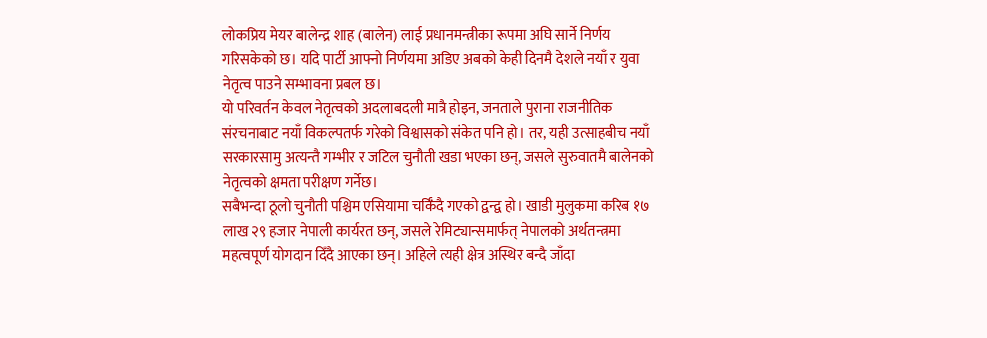लोकप्रिय मेयर बालेन्द्र शाह (बालेन) लाई प्रधानमन्त्रीका रूपमा अघि सार्ने निर्णय गरिसकेको छ। यदि पार्टी आफ्नो निर्णयमा अडिए अबको केही दिनमै देशले नयाँ र युवा नेतृत्व पाउने सम्भावना प्रबल छ।
यो परिवर्तन केवल नेतृत्वको अदलाबदली मात्रै होइन, जनताले पुराना राजनीतिक संरचनाबाट नयाँ विकल्पतर्फ गरेको विश्वासको संकेत पनि हो। तर, यही उत्साहबीच नयाँ सरकारसामु अत्यन्तै गम्भीर र जटिल चुनौती खडा भएका छन्, जसले सुरुवातमै बालेनको नेतृत्वको क्षमता परीक्षण गर्नेछ।
सबैभन्दा ठूलो चुनौती पश्चिम एसियामा चर्किँदै गएको द्वन्द्व हो। खाडी मुलुकमा करिब १७ लाख २९ हजार नेपाली कार्यरत छन्, जसले रेमिट्यान्समार्फत् नेपालको अर्थतन्त्रमा महत्वपूर्ण योगदान दिँदै आएका छन्। अहिले त्यही क्षेत्र अस्थिर बन्दै जाँदा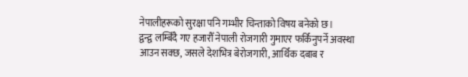नेपालीहरूको सुरक्षा पनि गम्भीर चिन्ताको विषय बनेको छ।
द्वन्द्व लम्बिँदै गए हजारौँ नेपाली रोजगारी गुमाएर फर्किनुपर्ने अवस्था आउन सक्छ, जसले देशभित्र बेरोजगारी, आर्थिक दबाब र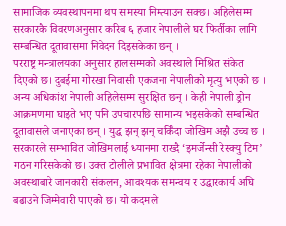सामाजिक व्यवस्थापनमा थप समस्या निम्त्याउन सक्छ। अहिलेसम्म सरकारकै विवरणअनुसार करिब ६ हजार नेपालीले घर फिर्तीका लागि सम्बन्धित दूतावासमा निवेदन दिइसकेका छन् ।
परराष्ट्र मन्त्रालयका अनुसार हालसम्मको अवस्थाले मिश्रित संकेत दिएको छ। दुबईमा गोरखा निवासी एकजना नेपालीको मृत्यु भएको छ । अन्य अधिकांश नेपाली अहिलेसम्म सुरक्षित छन् । केही नेपाली ड्रोन आक्रमणमा घाइते भए पनि उपचारपछि सामान्य भइसकेको सम्बन्धित दूतावासले जनाएका छन् । युद्ध झन् झन् चर्किँदा जोखिम अझै उच्च छ ।
सरकारले सम्भावित जोखिमलाई ध्यानमा राख्दै ‘इमर्जेन्सी रेस्क्यु टिम’ गठन गरिसकेको छ। उक्त टोलीले प्रभावित क्षेत्रमा रहेका नेपालीको अवस्थाबारे जानकारी संकलन, आवश्यक समन्वय र उद्धारकार्य अघि बढाउने जिम्मेवारी पाएको छ। यो कदमले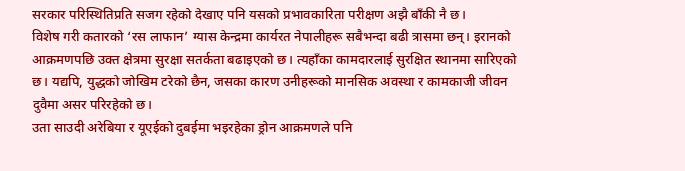सरकार परिस्थितिप्रति सजग रहेको देखाए पनि यसको प्रभावकारिता परीक्षण अझै बाँकी नै छ।
विशेष गरी कतारको ‘रस लाफान’ ग्यास केन्द्रमा कार्यरत नेपालीहरू सबैभन्दा बढी त्रासमा छन्। इरानको आक्रमणपछि उक्त क्षेत्रमा सुरक्षा सतर्कता बढाइएको छ। त्यहाँका कामदारलाई सुरक्षित स्थानमा सारिएको छ। यद्यपि, युद्धको जोखिम टरेको छैन, जसका कारण उनीहरूको मानसिक अवस्था र कामकाजी जीवन दुवैमा असर परिरहेको छ।
उता साउदी अरेबिया र यूएईको दुबईमा भइरहेका ड्रोन आक्रमणले पनि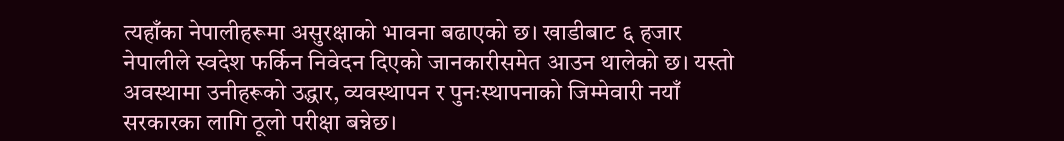त्यहाँका नेपालीहरूमा असुरक्षाको भावना बढाएको छ। खाडीबाट ६ हजार नेपालीले स्वदेश फर्किन निवेदन दिएको जानकारीसमेत आउन थालेको छ। यस्तो अवस्थामा उनीहरूको उद्धार, व्यवस्थापन र पुनःस्थापनाको जिम्मेवारी नयाँ सरकारका लागि ठूलो परीक्षा बन्नेछ।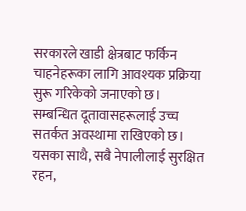सरकारले खाडी क्षेत्रबाट फर्किन चाहनेहरूका लागि आवश्यक प्रक्रिया सुरू गरिकेको जनाएको छ। सम्बन्धित दूतावासहरूलाई उच्च सतर्कत अवस्थामा राखिएको छ। यसका साथै, सबै नेपालीलाई सुरक्षित रहन,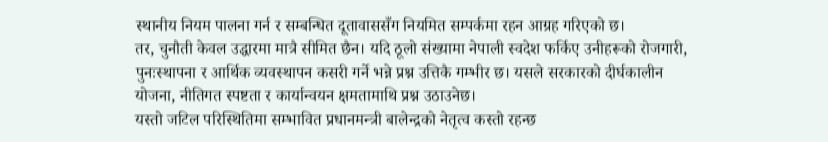स्थानीय नियम पालना गर्न र सम्बन्धित दूतावाससँग नियमित सम्पर्कमा रहन आग्रह गरिएको छ।
तर, चुनौती केवल उद्धारमा मात्रै सीमित छैन। यदि ठूलो संख्यामा नेपाली स्वदेश फर्किए उनीहरूको रोजगारी, पुनःस्थापना र आर्थिक व्यवस्थापन कसरी गर्ने भन्ने प्रश्न उत्तिकै गम्भीर छ। यसले सरकारको दीर्घकालीन योजना, नीतिगत स्पष्टता र कार्यान्वयन क्षमतामाथि प्रश्न उठाउनेछ।
यस्तो जटिल परिस्थितिमा सम्भावित प्रधानमन्त्री बालेन्द्रको नेतृत्व कस्तो रहन्छ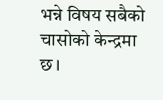भन्ने विषय सबैको चासोको केन्द्रमा छ।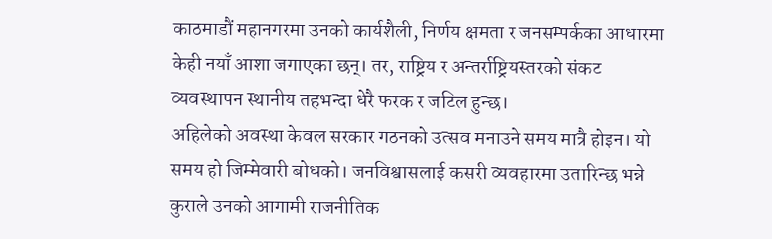काठमाडौं महानगरमा उनको कार्यशैली, निर्णय क्षमता र जनसम्पर्कका आधारमा केही नयाँ आशा जगाएका छन्। तर, राष्ट्रिय र अन्तर्राष्ट्रियस्तरको संकट व्यवस्थापन स्थानीय तहभन्दा धेरै फरक र जटिल हुन्छ।
अहिलेको अवस्था केवल सरकार गठनको उत्सव मनाउने समय मात्रै होइन। यो समय हो जिम्मेवारी बोधको। जनविश्वासलाई कसरी व्यवहारमा उतारिन्छ भन्ने कुराले उनको आगामी राजनीतिक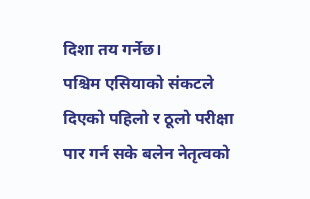दिशा तय गर्नेछ।
पश्चिम एसियाको संकटले दिएको पहिलो र ठूलो परीक्षा पार गर्न सके बलेन नेतृत्वको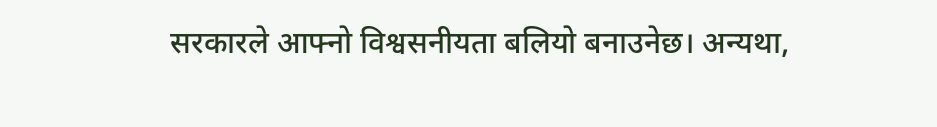सरकारले आफ्नो विश्वसनीयता बलियो बनाउनेछ। अन्यथा,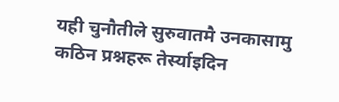यही चुनौतीले सुरुवातमै उनकासामु कठिन प्रश्नहरू तेर्स्याइदिन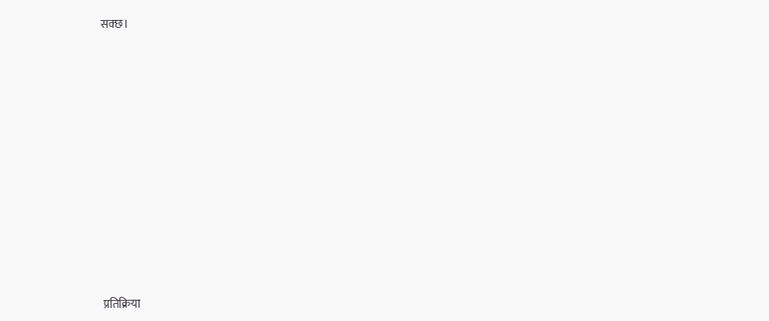सक्छ।













प्रतिक्रिया